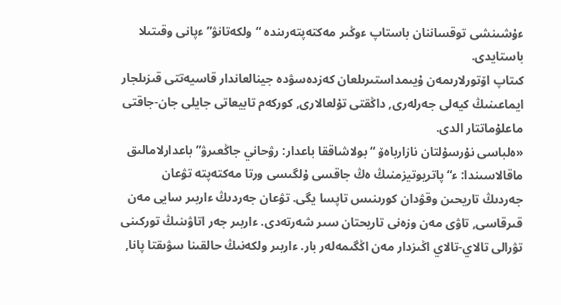ءۇشىنشى توقساننان باستاپ ءوڭىر مەكتەپتەرىندە “ولكەتانۋ” ءپانى وقىتىلا باستايدى.
كىتاپ اۆتورلارىمەن ۇيىمداستىرىلعان كەزدەسۋدە جينالعاندار قاسيەتتى قىزىلجار ايماعىنىڭ كيەلى جەرلەرى, داڭقتى تۇلعالارى, كوركەم تابيعاتى جايلى جان-جاقتى ماعلۇماتتار الدى.
«ەلباسى نۇرسۇلتان نازارباەۆ “بولاشاققا باعدار: رۋحاني جاڭعىرۋ” باعدارلامالىق ماقالاسىندا: ء“پاتريوتيزمنىڭ ەڭ جاقسى ۇلگىسى ورتا مەكتەپتە تۋعان جەردىڭ تاريحىن وقۋدان كورىنىس تاپسا يگى. تۋعان جەردىڭ ءاربىر سايى مەن قىرقاسى, تاۋى مەن وزەنى تاريحتان سىر شەرتەدى. ءاربىر جەر اتاۋىنىڭ توركىنى تۋرالى تالاي-تالاي اڭىزدار مەن اڭگىمەلەر بار. ءاربىر ولكەنىڭ حالقىنا سۋىقتا پانا,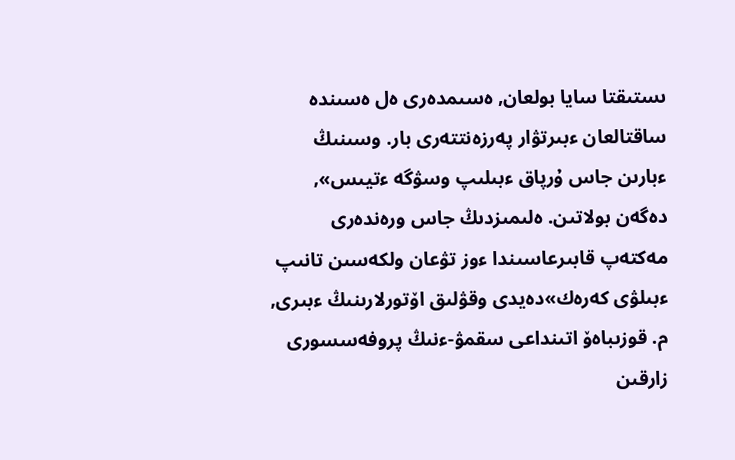ىستىقتا سايا بولعان, ەسىمدەرى ەل ەسىندە ساقتالعان ءبىرتۋار پەرزەنتتەرى بار. وسىنىڭ ءبارىن جاس ۇرپاق ءبىلىپ وسۋگە ءتيىس», دەگەن بولاتىن. ەلىمىزدىڭ جاس ورەندەرى مەكتەپ قابىرعاسىندا ءوز تۋعان ولكەسىن تانىپ ءبىلۋى كەرەك»دەيدى وقۋلىق اۆتورلارىنىڭ ءبىرى, م. قوزىباەۆ اتىنداعى سقمۋ-ءنىڭ پروفەسسورى زارقىن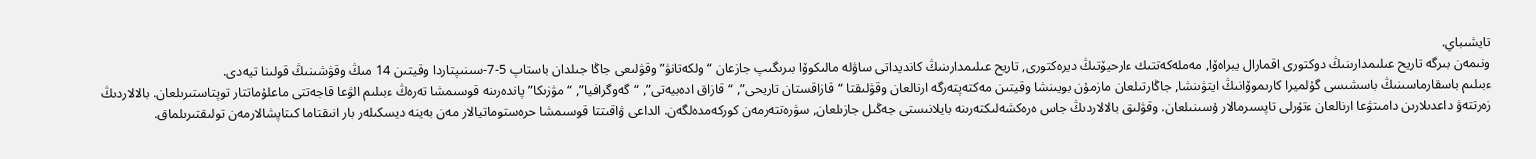تايشىباي.
ونىمەن بىرگە تاريح عىلىمدارىنىڭ دوكتورى اقمارال يبراەۆا, مەملەكەتتىك ءارحيۆتىڭ ديرەكتورى, تاريح عىلىمدارىنىڭ كانديداتى ساۋلە مالىكوۆا بىرىگىپ جازعان “ولكەتانۋ” وقۋلىعى جاڭا جىلدان باستاپ 5-7-سىنىپتاردا وقيتىن 14 مىڭ وقۋشىنىڭ قولىنا تيەدى.
ءبىلىم باسقارماسىنىڭ باسشىسى گۇلميرا كارىموۆانىڭ ايتۋىنشا, جاڭارتىلعان مازمۇن بويىنشا وقيتىن مەكتەپتەرگە ارنالعان وقۋلىقتا “قازاقستان تاريحى”, “قازاق ادەبيەتى”, “گەوگرافيا”, “مۋزىكا” پاندەرىنە قوسىمشا تەرەڭ ءبىلىم الۋعا قاجەتتى ماعلۇماتتار توپتاستىرىلعان. بالالاردىڭ زەرتتەۋ داعدىلارىن دامىتۋعا ارنالعان ءتۇرلى تاپسىرمالار ۇسىنىلعان. وقۋلىق بالالاردىڭ جاس ەرەكشەلىكتەرىنە بايلانىستى جەڭىل جازىلعان, سۋرەتتەرمەن كوركەمدەلگەن. الداعى ۋاقىتتا قوسىمشا حرەستوماتيالار مەن بەينە ديسكىلەر بار انىقتاما كىتاپشالارمەن تولىقتىرىلماق.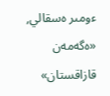ءومىر ەسقالي,
«ەگەمەن قازاقستان»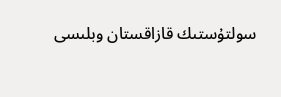سولتۇستىك قازاقستان وبلىسى